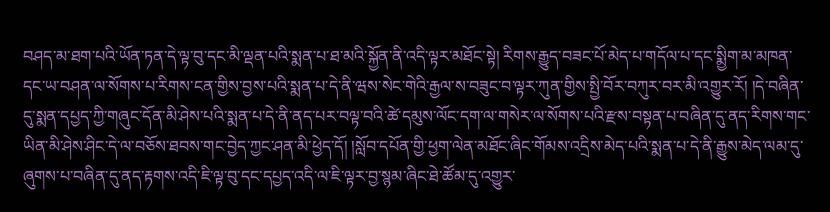བཤད་མ་ཐག་པའི་ཡོན་ཏན་དེ་ལྟ་བུ་དང་མི་ལྡན་པའི་སྨན་པ་ཐ་མའི་སྐྱོན་ནི་འདི་ལྟར་མཐོང་སྟེ། རིགས་རྒྱུད་བཟང་པོ་མེད་པ་གདོལ་པ་དང་སྨྱིག་མ་མཁན་དང་ཡ་བཤན་ལ་སོགས་པ་རིགས་ངན་གྱིས་བྱས་པའི་སྨན་པ་དེ་ནི་ཝས་སེང་གེའི་རྒྱལ་ས་བཟུང་བ་ལྟར་ཀུན་གྱིས་སྤྱི་བོར་བཀུར་བར་མི་འགྱུར་རོ། །དེ་བཞིན་དུ་སྨན་དཔྱད་ཀྱི་གཞུང་དོན་མི་ཤེས་པའི་སྨན་པ་དེ་ནི་ནད་པར་བལྟ་བའི་ཚེ་དམུས་ལོང་དག་ལ་གསེར་ལ་སོགས་པའི་རྫས་བསྟན་པ་བཞིན་དུ་ནད་རིགས་གང་ཡིན་མི་ཤེས་ཤིང་དེ་ལ་བཅོས་ཐབས་གང་བྱེད་ཀྱང་ཤན་མི་ཕྱེད་དོ། །སློབ་དཔོན་གྱི་ཕྱག་ལེན་མཐོང་ཞིང་གོམས་འདྲིས་མེད་པའི་སྨན་པ་དེ་ནི་རྒྱུས་མེད་ལམ་དུ་ཞུགས་པ་བཞིན་དུ་ནད་རྟགས་འདི་ཇི་ལྟ་བུ་དང་དཔྱད་འདི་ལ་ཇི་ལྟར་བྱ་སྙམ་ཞིང་ཐེ་ཚོམ་དུ་འགྱུར་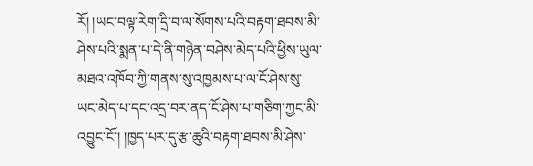རོ། །ཡང་བལྟ་རེག་དྲི་བ་ལ་སོགས་པའི་བརྟག་ཐབས་མི་ཤེས་པའི་སྨན་པ་དེ་ནི་གཉེན་བཤེས་མེད་པའི་ཕྱིས་ཡུལ་མཐའ་འཁོབ་ཀྱི་གནས་སུ་འཁྱམས་པ་ལ་ངོ་ཤེས་སུ་ཡང་མེད་པ་དང་འདྲ་བར་ནད་ངོ་ཤེས་པ་གཅིག་ཀྱང་མི་འབྱུང་ངོ་། །ཁྱད་པར་དུ་རྩ་ཆུའི་བརྟག་ཐབས་མི་ཤེས་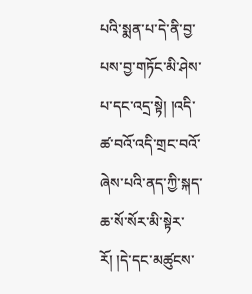པའི་སྨན་པ་དེ་ནི་བྱ་པས་བྱ་གཏོང་མི་ཤེས་པ་དང་འདྲ་སྟེ། །འདི་ཚ་བའོ་འདི་གྲང་བའོ་ཞེས་པའི་ནད་ཀྱི་སྐད་ཆ་སོ་སོར་མི་སྟེར་རོ། །དེ་དང་མཚུངས་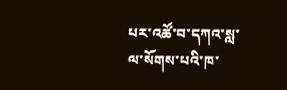པར་འཚོ་བ་དཀའ་སླ་ལ་སོགས་པའི་ཁ་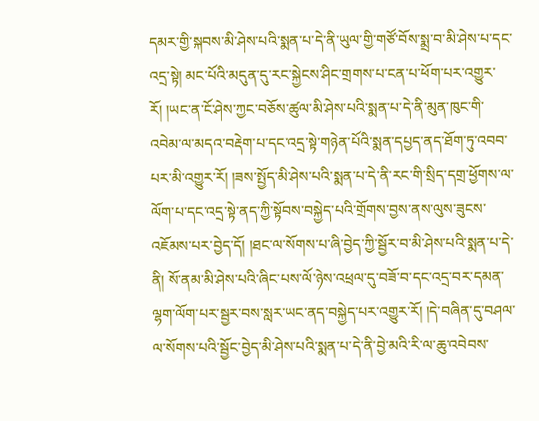དམར་གྱི་སྐབས་མི་ཤེས་པའི་སྨན་པ་དེ་ནི་ཡུལ་གྱི་གཙོ་བོས་སྨྲ་བ་མི་ཤེས་པ་དང་འདྲ་སྟེ། མང་པོའི་མདུན་དུ་རང་སྐྱེངས་ཤིང་གྲགས་པ་ངན་པ་ཕོག་པར་འགྱུར་རོ། །ཡང་ན་ངོ་ཤེས་ཀྱང་བཅོས་ཚུལ་མི་ཤེས་པའི་སྨན་པ་དེ་ནི་མུན་ཁུང་གི་འབེམ་ལ་མདའ་བརྡེག་པ་དང་འདྲ་སྟེ་གཉེན་པོའི་སྨན་དཔྱད་ནད་ཐོག་ཏུ་འབབ་པར་མི་འགྱུར་རོ། །ཟས་སྤྱོད་མི་ཤེས་པའི་སྨན་པ་དེ་ནི་རང་གི་སྲིད་དགྲ་ཕྱོགས་ལ་ལོག་པ་དང་འདྲ་སྟེ་ནད་ཀྱི་སྟོབས་བསྐྱེད་པའི་གྲོགས་བྱས་ནས་ལུས་ཟུངས་འཇོམས་པར་བྱེད་དོ། །ཐང་ལ་སོགས་པ་ཞི་བྱེད་ཀྱི་སྦྱོར་བ་མི་ཤེས་པའི་སྨན་པ་དེ་ནི། སོ་ནམ་མི་ཤེས་པའི་ཞིང་པས་ལོ་ཉེས་འཕྲལ་དུ་བཟོ་བ་དང་འདྲ་བར་དམན་ལྷག་ལོག་པར་སྦྱར་བས་སླར་ཡང་ནད་བསྐྱེད་པར་འགྱུར་རོ། །དེ་བཞིན་དུ་བཤལ་ལ་སོགས་པའི་སྦྱོང་བྱེད་མི་ཤེས་པའི་སྨན་པ་དེ་ནི་བྱེ་མའི་རི་ལ་ཆུ་འབེབས་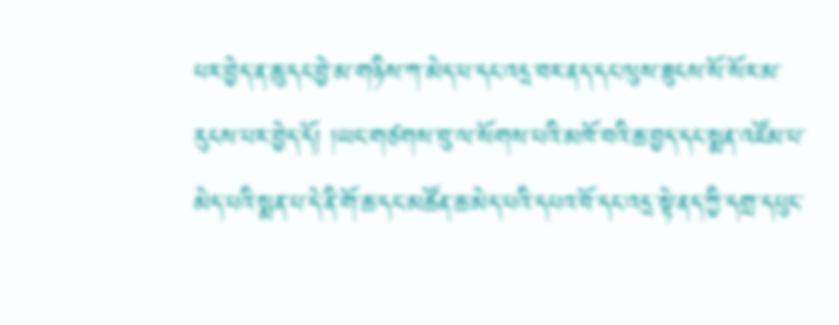པར་བྱེད་ན་ཆུ་དང་བྱེ་མ་གཉིས་ཀ་མེད་པ་དང་འདྲ་བར་ནད་དང་ལུས་ཟུངས་སོ་སོར་མ་རུངས་པར་བྱེད་དོ། །ཡང་གཙགས་བུ་ལ་སོགས་པའི་མཁོ་བའི་ཆ་བྱད་དང་སྨན་འཛོམ་པ་མེད་པའི་སྨན་པ་དེ་ནི་གོ་ཆ་དང་མཚོན་ཆ་མེད་པའི་དཔའ་བོ་དང་འདྲ་སྟེ་ནད་ཀྱི་དགྲ་དཔུང་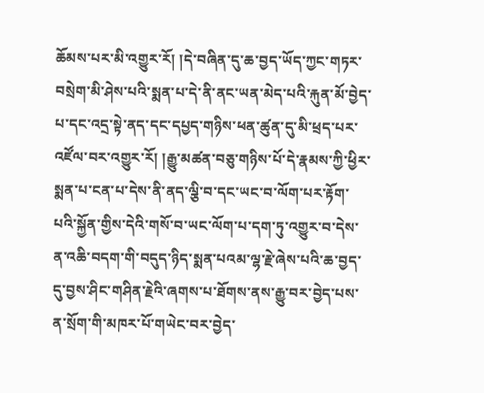ཆོམས་པར་མི་འགྱུར་རོ། །དེ་བཞིན་དུ་ཆ་བྱད་ཡོད་ཀྱང་གཏར་བསྲེག་མི་ཤེས་པའི་སྨན་པ་དེ་ནི་ནང་ཡན་མེད་པའི་རྐུན་མོ་བྱེད་པ་དང་འདྲ་སྟེ་ནད་དང་དཔྱད་གཉིས་ཕན་ཚུན་དུ་མི་ཕྲད་པར་འཛོལ་བར་འགྱུར་རོ། །རྒྱུ་མཚན་བཅུ་གཉིས་པོ་དེ་རྣམས་ཀྱི་ཕྱིར་སྨན་པ་ངན་པ་དེས་ནི་ནད་ལྕི་བ་དང་ཡང་བ་ལོག་པར་རྟོག་པའི་སྐྱོན་གྱིས་དེའི་གསོ་བ་ཡང་ལོག་པ་དག་ཏུ་འགྱུར་བ་དེས་ན་འཆི་བདག་གི་བདུད་ཉིད་སྨན་པའམ་ལྷ་རྗེ་ཞེས་པའི་ཆ་བྱད་དུ་བྱས་ཤིང་གཤིན་རྗེའི་ཞགས་པ་ཐོགས་ནས་རྒྱུ་བར་བྱེད་པས་ན་སྲོག་གི་མཁར་པོ་གཡེང་བར་བྱེད་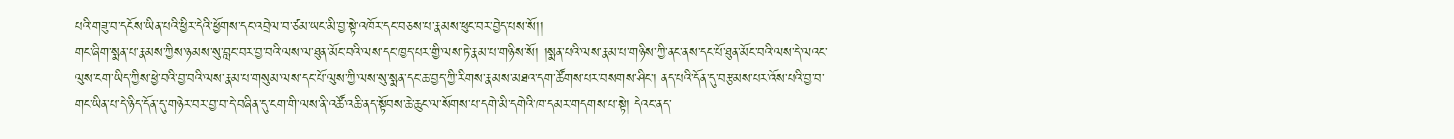པའི་གཟུ་བ་དངོས་ཡིན་པའི་ཕྱིར་དེའི་ཕྱོགས་དང་འབྲེལ་བ་ཙམ་ཡང་མི་བྱ་སྟེ་འཁོར་དང་བཅས་པ་རྣམས་ཕུང་བར་བྱེད་པས་སོ།།
གང་ཞིག་སྨན་པ་རྣམས་ཀྱིས་ཉམས་སུ་བླང་བར་བྱ་བའི་ལས་ལ་ཐུན་མོང་བའི་ལས་དང་ཁྱད་པར་གྱི་ལས་ཏེ་རྣམ་པ་གཉིས་སོ། །སྨན་པའི་ལས་རྣམ་པ་གཉིས་ཀྱི་ནང་ནས་དང་པོ་ཐུན་མོང་བའི་ལས་དེ་ལའང་ལུས་ངག་ཡིད་ཀྱིས་ཕྱེ་བའི་བྱ་བའི་ལས་རྣམ་པ་གསུམ་ལས་དང་པོ་ལུས་ཀྱི་ལས་སུ་སྨན་དང་ཆ་བྱད་ཀྱི་རིགས་རྣམས་མཐའ་དག་ཚོགས་པར་བསགས་ཤིང་། ནད་པའི་དོན་དུ་བརྩམས་པར་འོས་པའི་བྱ་བ་གང་ཡིན་པ་དེ་ཉིད་དོན་དུ་གཉེར་བར་བྱ་བ་དེ་བཞིན་དུ་ངག་གི་ལས་ནི་འཚོ་འཆི་ནད་སྟོབས་ཆེ་ཆུང་ལ་སོགས་པ་དགེ་མི་དགེའི་ཁ་དམར་གདགས་པ་སྟེ། དེའང་ནད་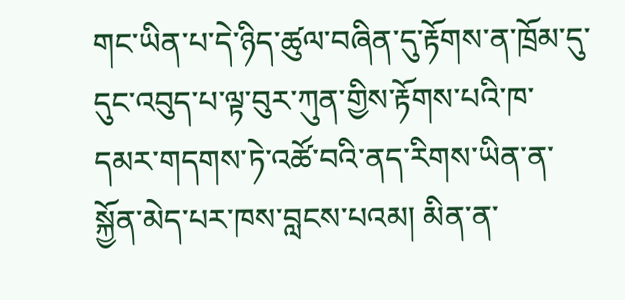གང་ཡིན་པ་དེ་ཉིད་ཚུལ་བཞིན་དུ་རྟོགས་ན་ཁྲོམ་དུ་དུང་འབུད་པ་ལྟ་བུར་ཀུན་གྱིས་རྟོགས་པའི་ཁ་དམར་གདགས་ཏེ་འཚོ་བའི་ནད་རིགས་ཡིན་ན་སྐྱོན་མེད་པར་ཁས་བླངས་པའམ། མིན་ན་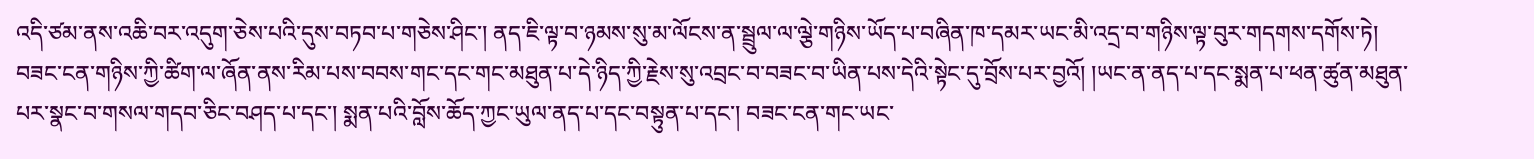འདི་ཙམ་ནས་འཆི་བར་འདུག་ཅེས་པའི་དུས་བཏབ་པ་གཅེས་ཤིང་། ནད་ཇི་ལྟ་བ་ཉམས་སུ་མ་ལོངས་ན་སྦྲུལ་ལ་ལྕེ་གཉིས་ཡོད་པ་བཞིན་ཁ་དམར་ཡང་མི་འདྲ་བ་གཉིས་ལྟ་བུར་གདགས་དགོས་ཏེ། བཟང་ངན་གཉིས་ཀྱི་ཚིག་ལ་ཞོན་ནས་རིམ་པས་བབས་གང་དང་གང་མཐུན་པ་དེ་ཉིད་ཀྱི་རྗེས་སུ་འབྲང་བ་བཟང་བ་ཡིན་པས་དེའི་སྟེང་དུ་བྲོས་པར་བྱའོ། །ཡང་ན་ནད་པ་དང་སྨན་པ་ཕན་ཚུན་མཐུན་པར་སྣང་བ་གསལ་གདབ་ཅིང་བཤད་པ་དང་། སྨན་པའི་བློས་ཆོད་ཀྱང་ཡུལ་ནད་པ་དང་བསྟུན་པ་དང་། བཟང་ངན་གང་ཡང་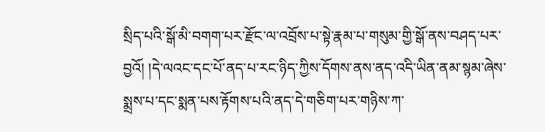སྲིད་པའི་སྒོ་མི་བགག་པར་རྫོང་ལ་འབྲོས་པ་སྟེ་རྣམ་པ་གསུམ་གྱི་སྒོ་ནས་བཤད་པར་བྱའོ། །དེ་ལའང་དང་པོ་ནད་པ་རང་ཉིད་ཀྱིས་དོགས་ནས་ནད་འདི་ཡིན་ནམ་སྙམ་ཞེས་སྨྲས་པ་དང་སྨན་པས་རྟོགས་པའི་ནད་དེ་གཅིག་པར་གཉིས་ཀ་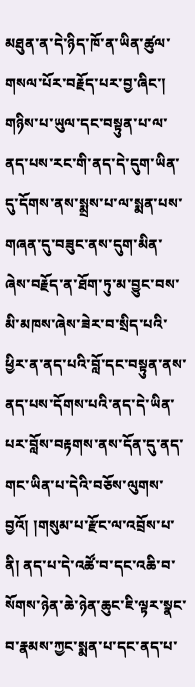མཐུན་ན་དེ་ཉིད་ཁོ་ན་ཡིན་ཚུལ་གསལ་པོར་བརྗོད་པར་བྱ་ཞིང་། གཉིས་པ་ཡུལ་དང་བསྟུན་པ་ལ་ནད་པས་རང་གི་ནད་དེ་དུག་ཡིན་དུ་དོགས་ནས་སྨྲས་པ་ལ་སྨན་པས་གཞན་དུ་བཟུང་ནས་དུག་མིན་ཞེས་བརྗོད་ན་ཐོག་ཏུ་མ་བྱུང་བས་མི་མཁས་ཞེས་ཟེར་བ་སྲིད་པའི་ཕྱིར་ན་ནད་པའི་བློ་དང་བསྟུན་ནས་ནད་པས་དོགས་པའི་ནད་དེ་ཡིན་པར་བློས་བརྟགས་ནས་དོན་དུ་ནད་གང་ཡིན་པ་དེའི་བཅོས་ལུགས་བྱའོ། །གསུམ་པ་རྫོང་ལ་འབྲོས་པ་ནི། ནད་པ་དེ་འཚོ་བ་དང་འཆི་བ་སོགས་ཉེན་ཆེ་ཉེན་ཆུང་ཇི་ལྟར་སྣང་བ་རྣམས་ཀྱང་སྨན་པ་དང་ནད་པ་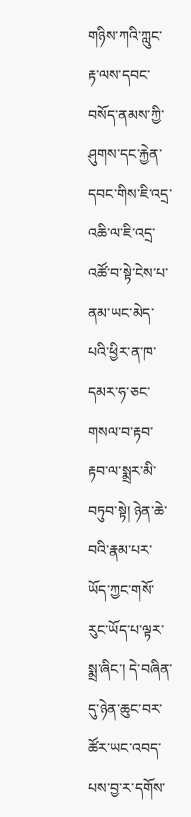གཉིས་ཀའི་ཀླུང་རྟ་ལས་དབང་བསོད་ནམས་ཀྱི་ཤུགས་དང་རྐྱེན་དབང་གིས་ཇི་འདྲ་འཆི་ལ་ཇི་འདྲ་འཚོ་བ་སྟེ་ངེས་པ་ནམ་ཡང་མེད་པའི་ཕྱིར་ན་ཁ་དམར་ཧ་ཅང་གསལ་བ་རྟབ་རྟབ་ལ་སྨྲར་མི་བཏུབ་སྟེ། ཉེན་ཆེ་བའི་རྣམ་པར་ཡོད་ཀྱང་གསོ་རུང་ཡོད་པ་ལྟར་སྨྲ་ཞིང་། དེ་བཞིན་དུ་ཉེན་ཆུང་བར་ཚོར་ཡང་འབད་པས་བྱ་ར་དགོས་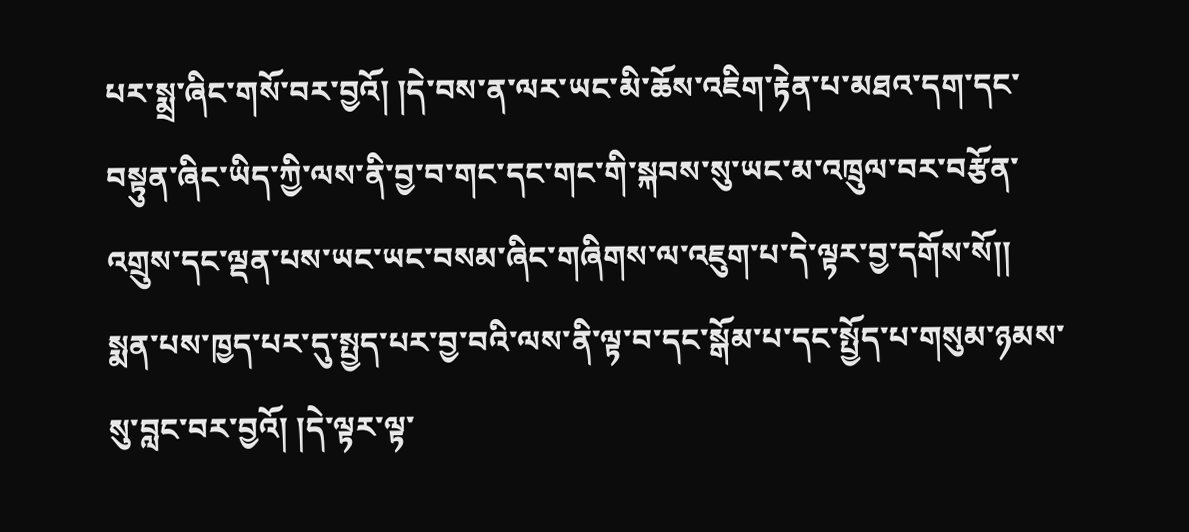པར་སྨྲ་ཞིང་གསོ་བར་བྱའོ། །དེ་བས་ན་ལར་ཡང་མི་ཆོས་འཇིག་རྟེན་པ་མཐའ་དག་དང་བསྟུན་ཞིང་ཡིད་ཀྱི་ལས་ནི་བྱ་བ་གང་དང་གང་གི་སྐབས་སུ་ཡང་མ་འཁྲུལ་བར་བརྩོན་འགྲུས་དང་ལྡན་པས་ཡང་ཡང་བསམ་ཞིང་གཞིགས་ལ་འཇུག་པ་དེ་ལྟར་བྱ་དགོས་སོ།།
སྨན་པས་ཁྱད་པར་དུ་སྤྱད་པར་བྱ་བའི་ལས་ནི་ལྟ་བ་དང་སྒོམ་པ་དང་སྤྱོད་པ་གསུམ་ཉམས་སུ་བླང་བར་བྱའོ། །དེ་ལྟར་ལྟ་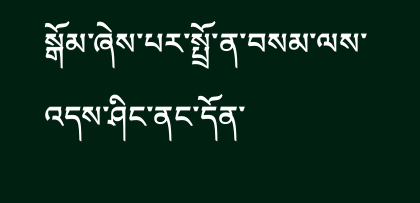སྒོམ་ཞེས་པར་སྤྲོ་ན་བསམ་ལས་འདས་ཤིང་ནང་དོན་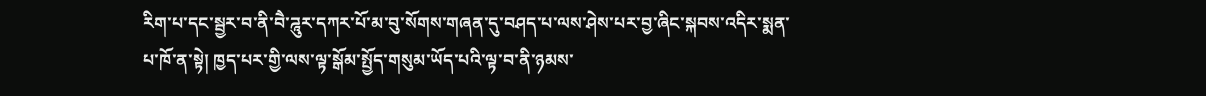རིག་པ་དང་སྦྱར་བ་ནི་བཻ་ཌཱུར་དཀར་པོ་མ་བུ་སོགས་གཞན་དུ་བཤད་པ་ལས་ཤེས་པར་བྱ་ཞིང་སྐབས་འདིར་སྨན་པ་ཁོ་ན་སྟེ། ཁྱད་པར་གྱི་ལས་ལྟ་སྒོམ་སྤྱོད་གསུམ་ཡོད་པའི་ལྟ་བ་ནི་ཉམས་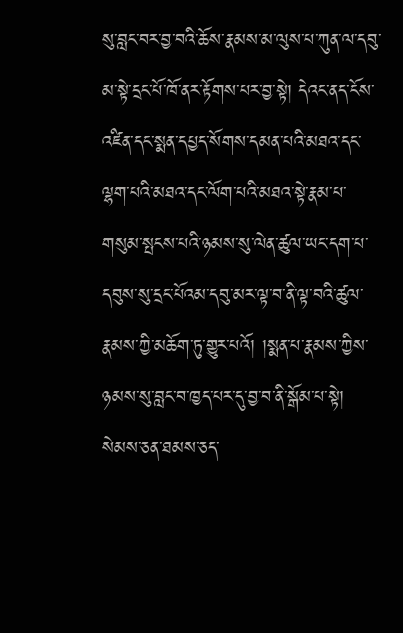སུ་བླང་བར་བྱ་བའི་ཆོས་རྣམས་མ་ལུས་པ་ཀུན་ལ་དབུ་མ་སྟེ་དྲང་པོ་ཁོ་ནར་རྟོགས་པར་བྱ་སྟེ། དེའང་ནད་ངོས་འཛིན་དང་སྨན་དཔྱད་སོགས་དམན་པའི་མཐའ་དང་ལྷག་པའི་མཐའ་དང་ལོག་པའི་མཐའ་སྟེ་རྣམ་པ་གསུམ་སྤངས་པའི་ཉམས་སུ་ལེན་ཚུལ་ཡང་དག་པ་དབུས་སུ་དྲང་པོའམ་དབུ་མར་ལྟ་བ་ནི་ལྟ་བའི་ཚུལ་རྣམས་ཀྱི་མཆོག་ཏུ་གྱུར་པའོ། །སྨན་པ་རྣམས་ཀྱིས་ཉམས་སུ་བླང་བ་ཁྱད་པར་དུ་བྱ་བ་ནི་སྒོམ་པ་སྟེ། སེམས་ཅན་ཐམས་ཅད་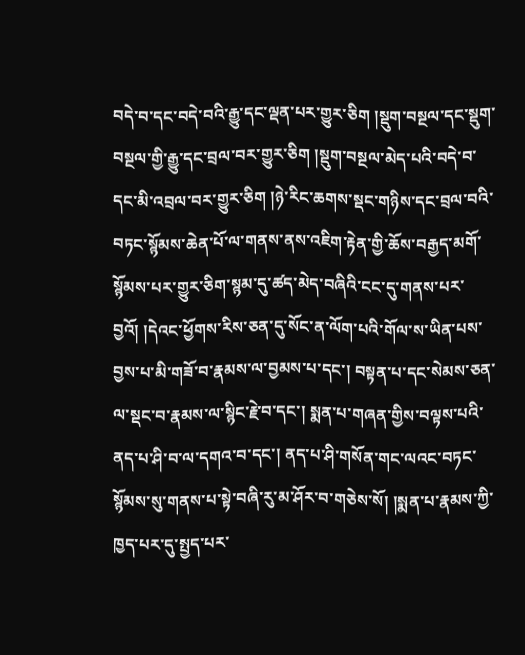བདེ་བ་དང་བདེ་བའི་རྒྱུ་དང་ལྡན་པར་གྱུར་ཅིག །སྡུག་བསྔལ་དང་སྡུག་བསྔལ་གྱི་རྒྱུ་དང་བྲལ་བར་གྱུར་ཅིག །སྡུག་བསྔལ་མེད་པའི་བདེ་བ་དང་མི་འབྲལ་བར་གྱུར་ཅིག །ཉེ་རིང་ཆགས་སྡང་གཉིས་དང་བྲལ་བའི་བཏང་སྙོམས་ཆེན་པོ་ལ་གནས་ནས་འཇིག་རྟེན་གྱི་ཆོས་བརྒྱད་མགོ་སྙོམས་པར་གྱུར་ཅིག་སྙམ་དུ་ཚད་མེད་བཞིའི་ངང་དུ་གནས་པར་བྱའོ། །དེའང་ཕྱོགས་རིས་ཅན་དུ་སོང་ན་ལོག་པའི་གོལ་ས་ཡིན་པས་བྱས་པ་མི་གཟོ་བ་རྣམས་ལ་བྱམས་པ་དང་། བསྟན་པ་དང་སེམས་ཅན་ལ་སྡང་བ་རྣམས་ལ་སྙིང་རྗེ་བ་དང་། སྨན་པ་གཞན་གྱིས་བལྟས་པའི་ནད་པ་ཤི་བ་ལ་དགའ་བ་དང་། ནད་པ་ཤི་གསོན་གང་ལའང་བཏང་སྙོམས་སུ་གནས་པ་སྟེ་བཞི་རུ་མ་ཤོར་བ་གཅེས་སོ། །སྨན་པ་རྣམས་ཀྱི་ཁྱད་པར་དུ་སྤྱད་པར་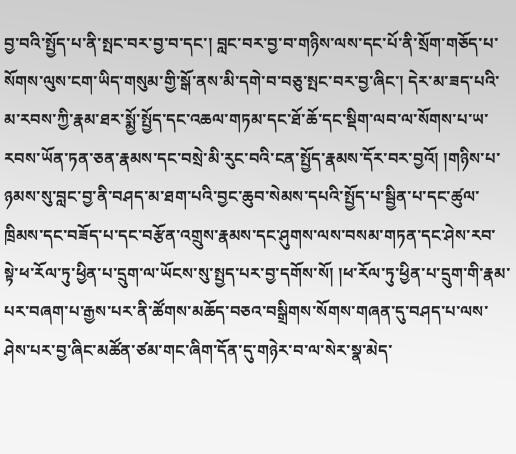བྱ་བའི་སྤྱོད་པ་ནི་སྤང་བར་བྱ་བ་དང་། བླང་བར་བྱ་བ་གཉིས་ལས་དང་པོ་ནི་སྲོག་གཅོད་པ་སོགས་ལུས་ངག་ཡིད་གསུམ་གྱི་སྒོ་ནས་མི་དགེ་བ་བཅུ་སྤང་བར་བྱ་ཞིང་། དེར་མ་ཟད་པའི་མ་རབས་ཀྱི་རྣམ་ཐར་སྨྱོ་སྤྱོད་དང་འཆལ་གཏམ་དང་ཐོ་ཆོ་དང་སྡིག་ལབ་ལ་སོགས་པ་ཡ་རབས་ཡོན་ཏན་ཅན་རྣམས་དང་བསྲེ་མི་རུང་བའི་ངན་སྤྱོད་རྣམས་དོར་བར་བྱའོ། །གཉིས་པ་ཉམས་སུ་བླང་བྱ་ནི་བཤད་མ་ཐག་པའི་བྱང་ཆུབ་སེམས་དཔའི་སྤྱོད་པ་སྦྱིན་པ་དང་ཚུལ་ཁྲིམས་དང་བཟོད་པ་དང་བརྩོན་འགྲུས་རྣམས་དང་ཤུགས་ལས་བསམ་གཏན་དང་ཤེས་རབ་སྟེ་ཕ་རོལ་ཏུ་ཕྱིན་པ་དྲུག་ལ་ཡོངས་སུ་སྤྱད་པར་བྱ་དགོས་སོ། །ཕ་རོལ་ཏུ་ཕྱིན་པ་དྲུག་གི་རྣམ་པར་བཞག་པ་རྒྱས་པར་ནི་ཚོགས་མཆོད་བཅའ་བསྒྲིགས་སོགས་གཞན་དུ་བཤད་པ་ལས་ཤེས་པར་བྱ་ཞིང་མཚོན་ཙམ་གང་ཞིག་དོན་དུ་གཉེར་བ་ལ་སེར་སྣ་མེད་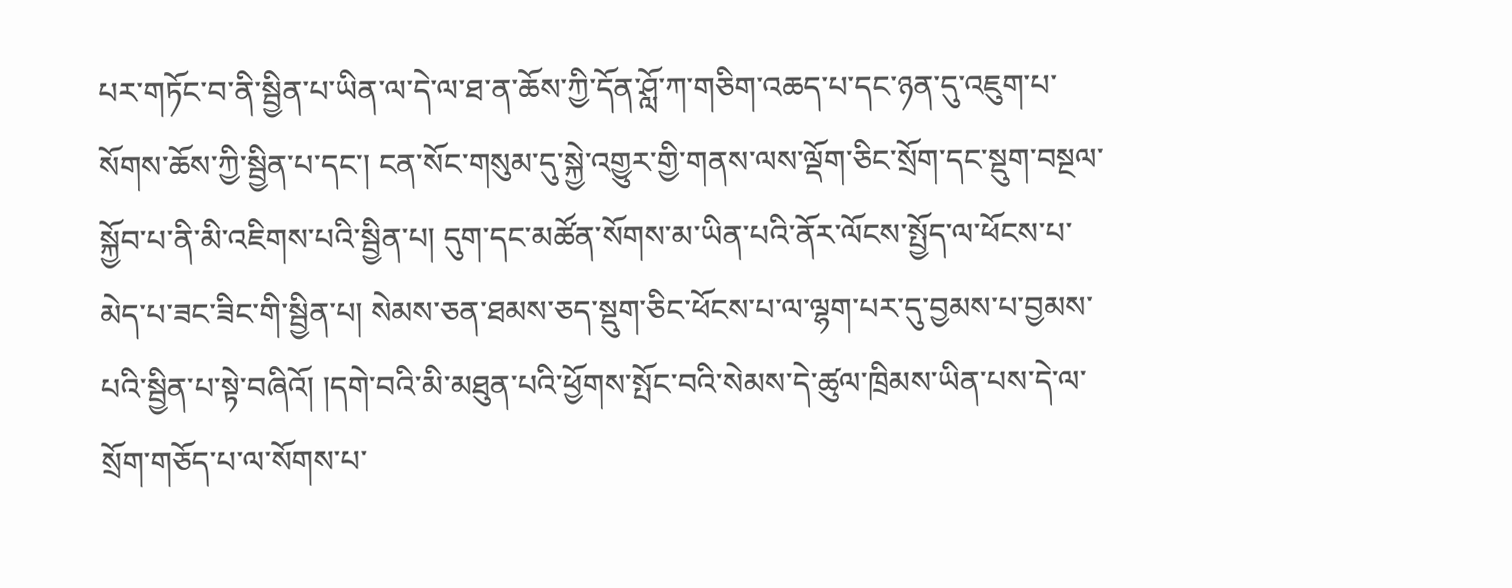པར་གཏོང་བ་ནི་སྦྱིན་པ་ཡིན་ལ་དེ་ལ་ཐ་ན་ཆོས་ཀྱི་དོན་ཤློ་ཀ་གཅིག་འཆད་པ་དང་ཉན་དུ་འཇུག་པ་སོགས་ཆོས་ཀྱི་སྦྱིན་པ་དང་། ངན་སོང་གསུམ་དུ་སྐྱེ་འགྱུར་གྱི་གནས་ལས་ལྡོག་ཅིང་སྲོག་དང་སྡུག་བསྔལ་སྐྱོབ་པ་ནི་མི་འཇིགས་པའི་སྦྱིན་པ། དུག་དང་མཚོན་སོགས་མ་ཡིན་པའི་ནོར་ལོངས་སྤྱོད་ལ་ཕོངས་པ་མེད་པ་ཟང་ཟིང་གི་སྦྱིན་པ། སེམས་ཅན་ཐམས་ཅད་སྡུག་ཅིང་ཕོངས་པ་ལ་ལྷག་པར་དུ་བྱམས་པ་བྱམས་པའི་སྦྱིན་པ་སྟེ་བཞིའོ། །དགེ་བའི་མི་མཐུན་པའི་ཕྱོགས་སྤོང་བའི་སེམས་དེ་ཚུལ་ཁྲིམས་ཡིན་པས་དེ་ལ་སྲོག་གཅོད་པ་ལ་སོགས་པ་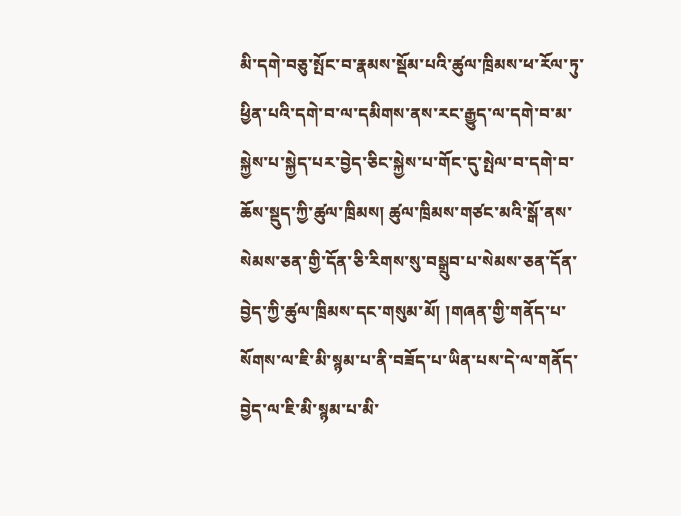མི་དགེ་བཅུ་སྤོང་བ་རྣམས་སྡོམ་པའི་ཚུལ་ཁྲིམས་ཕ་རོལ་ཏུ་ཕྱིན་པའི་དགེ་བ་ལ་དམིགས་ནས་རང་རྒྱུད་ལ་དགེ་བ་མ་སྐྱེས་པ་སྐྱེད་པར་བྱེད་ཅིང་སྐྱེས་པ་གོང་དུ་སྤེལ་བ་དགེ་བ་ཆོས་སྡུད་ཀྱི་ཚུལ་ཁྲིམས། ཚུལ་ཁྲིམས་གཙང་མའི་སྒོ་ནས་སེམས་ཅན་གྱི་དོན་ཅི་རིགས་སུ་བསྒྲུབ་པ་སེམས་ཅན་དོན་བྱེད་ཀྱི་ཚུལ་ཁྲིམས་དང་གསུམ་མོ། །གཞན་གྱི་གནོད་པ་སོགས་ལ་ཇི་མི་སྙམ་པ་ནི་བཟོད་པ་ཡིན་པས་དེ་ལ་གནོད་བྱེད་ལ་ཇི་མི་སྙམ་པ་མི་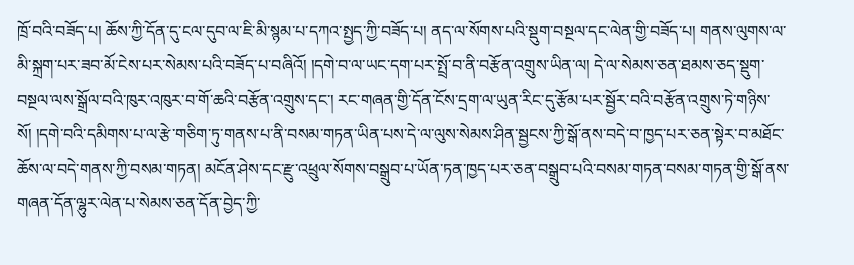ཁྲོ་བའི་བཟོད་པ། ཆོས་ཀྱི་དོན་དུ་ངལ་དུབ་ལ་ཇི་མི་སྙམ་པ་དཀའ་སྤྱད་ཀྱི་བཟོད་པ། ནད་ལ་སོགས་པའི་སྡུག་བསྔལ་དང་ལེན་གྱི་བཟོད་པ། གནས་ལུགས་ལ་མི་སྐྲག་པར་ཟབ་མོ་ངེས་པར་སེམས་པའི་བཟོད་པ་བཞིའོ། །དགེ་བ་ལ་ཡང་དག་པར་སྤྲོ་བ་ནི་བརྩོན་འགྲུས་ཡིན་ལ། དེ་ལ་སེམས་ཅན་ཐམས་ཅད་སྡུག་བསྔལ་ལས་སྒྲོལ་བའི་ཁུར་འཁུར་བ་གོ་ཆའི་བརྩོན་འགྲུས་དང་། རང་གཞན་གྱི་དོན་ངོས་དྲག་ལ་ཡུན་རིང་དུ་རྩོམ་པར་སྦྱོར་བའི་བརྩོན་འགྲུས་ཏེ་གཉིས་སོ། །དགེ་བའི་དམིགས་པ་ལ་རྩེ་གཅིག་ཏུ་གནས་པ་ནི་བསམ་གཏན་ཡིན་པས་དེ་ལ་ལུས་སེམས་ཤིན་སྦྱངས་ཀྱི་སྒོ་ནས་བདེ་བ་ཁྱད་པར་ཅན་སྟེར་བ་མཐོང་ཆོས་ལ་བདེ་གནས་ཀྱི་བསམ་གཏན། མངོན་ཤེས་དང་རྫུ་འཕྲུལ་སོགས་བསྒྲུབ་པ་ཡོན་ཏན་ཁྱད་པར་ཅན་བསྒྲུབ་པའི་བསམ་གཏན་བསམ་གཏན་གྱི་སྒོ་ནས་གཞན་དོན་ལྷུར་ལེན་པ་སེམས་ཅན་དོན་བྱེད་ཀྱི་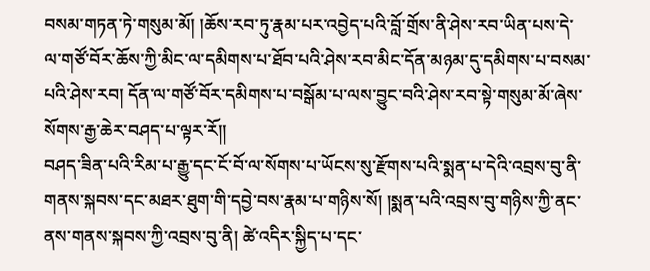བསམ་གཏན་ཏེ་གསུམ་མོ། །ཆོས་རབ་ཏུ་རྣམ་པར་འབྱེད་པའི་བློ་གྲོས་ནི་ཤེས་རབ་ཡིན་པས་དེ་ལ་གཙོ་བོར་ཆོས་ཀྱི་མིང་ལ་དམིགས་པ་ཐོབ་པའི་ཤེས་རབ་མིང་དོན་མཉམ་དུ་དམིགས་པ་བསམ་པའི་ཤེས་རབ། དོན་ལ་གཙོ་བོར་དམིགས་པ་བསྒོམ་པ་ལས་བྱུང་བའི་ཤེས་རབ་སྟེ་གསུམ་མོ་ཞེས་སོགས་རྒྱ་ཆེར་བཤད་པ་ལྟར་རོ།།
བཤད་ཟིན་པའི་རིམ་པ་རྒྱུ་དང་ངོ་བོ་ལ་སོགས་པ་ཡོངས་སུ་རྫོགས་པའི་སྨན་པ་དེའི་འབྲས་བུ་ནི་གནས་སྐབས་དང་མཐར་ཐུག་གི་དབྱེ་བས་རྣམ་པ་གཉིས་སོ། །སྨན་པའི་འབྲས་བུ་གཉིས་ཀྱི་ནང་ནས་གནས་སྐབས་ཀྱི་འབྲས་བུ་ནི། ཚེ་འདིར་སྐྱིད་པ་དང་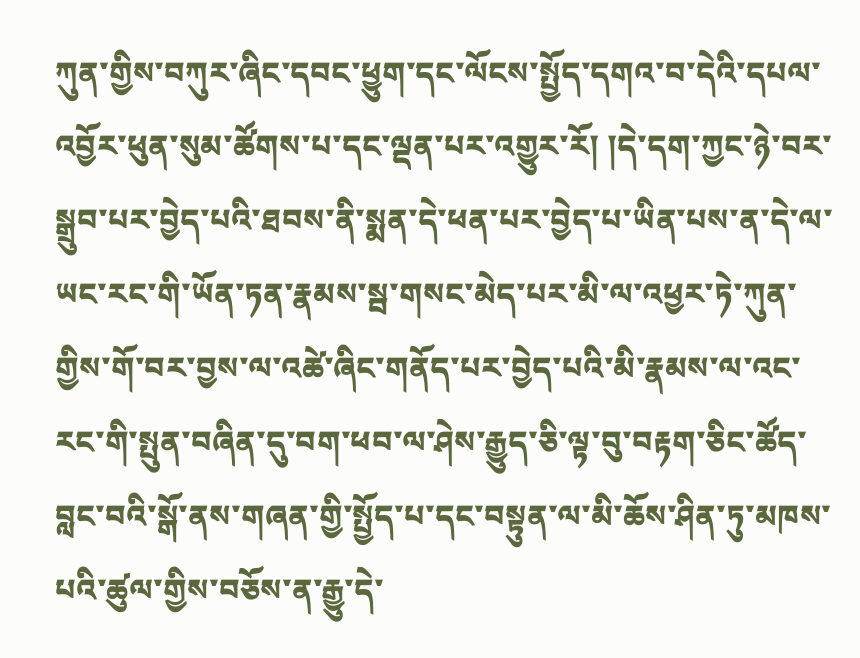ཀུན་གྱིས་བཀུར་ཞིང་དབང་ཕྱུག་དང་ལོངས་སྤྱོད་དགའ་བ་དེའི་དཔལ་འབྱོར་ཕུན་སུམ་ཚོགས་པ་དང་ལྡན་པར་འགྱུར་རོ། །དེ་དག་ཀྱང་ཉེ་བར་སྒྲུབ་པར་བྱེད་པའི་ཐབས་ནི་སྨན་དེ་ཕན་པར་བྱེད་པ་ཡིན་པས་ན་དེ་ལ་ཡང་རང་གི་ཡོན་ཏན་རྣམས་སྦ་གསང་མེད་པར་མི་ལ་འཕྱར་ཏེ་ཀུན་གྱིས་གོ་བར་བྱས་ལ་འཚེ་ཞིང་གནོད་པར་བྱེད་པའི་མི་རྣམས་ལ་འང་རང་གི་སྤུན་བཞིན་དུ་བག་ཕབ་ལ་ཤེས་རྒྱུད་ཅི་ལྟ་བུ་བརྟག་ཅིང་ཚོད་བླང་བའི་སྒོ་ནས་གཞན་གྱི་སྤྱོད་པ་དང་བསྟུན་ལ་མི་ཆོས་ཤིན་ཏུ་མཁས་པའི་ཚུལ་གྱིས་བཅོས་ན་རྒྱུ་དེ་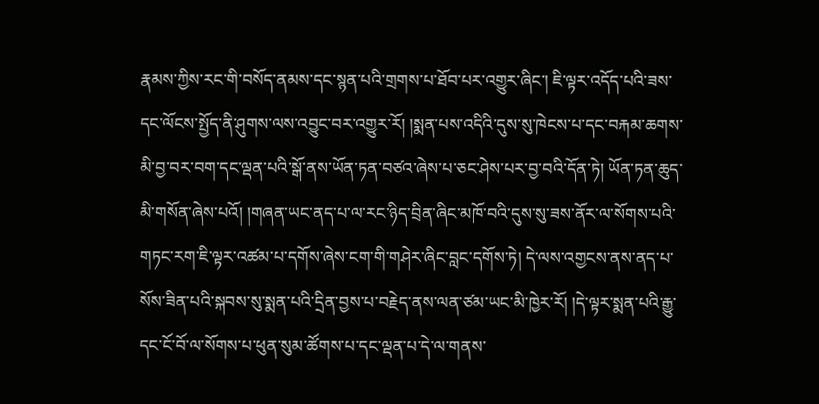རྣམས་ཀྱིས་རང་གི་བསོད་ནམས་དང་སྙན་པའི་གྲགས་པ་ཐོབ་པར་འགྱུར་ཞིང་། ཇི་ལྟར་འདོད་པའི་ཟས་དང་ལོངས་སྤྱོད་ནི་ཤུགས་ལས་འབྱུང་བར་འགྱུར་རོ། །སྨན་པས་འདིའི་དུས་སུ་ཁེངས་པ་དང་བརྐམ་ཆགས་མི་བྱ་བར་བག་དང་ལྡན་པའི་སྒོ་ནས་ཡོན་ཏན་བཙའ་ཞེས་པ་ཅང་ཤེས་པར་བྱ་བའི་དོན་ཏེ། ཡོན་ཏན་ཆུད་མི་གསོན་ཞེས་པའོ། །གཞན་ཡང་ནད་པ་ལ་རང་ཉིད་བྲིན་ཞིང་མཁོ་བའི་དུས་སུ་ཟས་ནོར་ལ་སོགས་པའི་གཏང་རག་ཇི་ལྟར་འཚམ་པ་དགོས་ཞེས་ངག་གི་གཤེར་ཞིང་བླང་དགོས་ཏེ། དེ་ལས་འགྱངས་ནས་ནད་པ་སོས་ཟིན་པའི་སྐབས་སུ་སྨན་པའི་དྲིན་བྱས་པ་བརྗེད་ནས་ལན་ཙམ་ཡང་མི་ཁྱེར་རོ། །དེ་ལྟར་སྨན་པའི་རྒྱུ་དང་ངོ་བོ་ལ་སོགས་པ་ཕུན་སུམ་ཚོགས་པ་དང་ལྡན་པ་དེ་ལ་གནས་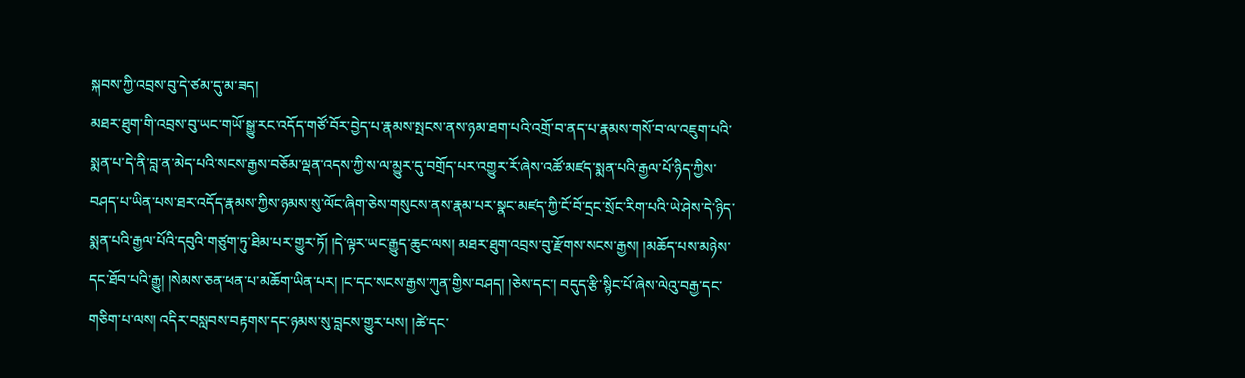སྐབས་ཀྱི་འབྲས་བུ་དེ་ཙམ་དུ་མ་ཟད།
མཐར་ཐུག་གི་འབྲས་བུ་ཡང་གཡོ་སྒྱུ་རང་འདོད་གཙོ་བོར་བྱེད་པ་རྣམས་སྤངས་ནས་ཉམ་ཐག་པའི་འགྲོ་བ་ནད་པ་རྣམས་གསོ་བ་ལ་འཇུག་པའི་སྨན་པ་དེ་ནི་བླ་ན་མེད་པའི་སངས་རྒྱས་བཅོམ་ལྡན་འདས་ཀྱི་ས་ལ་མྱུར་དུ་བགྲོད་པར་འགྱུར་རོ་ཞེས་འཚོ་མཛད་སྨན་པའི་རྒྱལ་པོ་ཉིད་ཀྱིས་བཤད་པ་ཡིན་པས་ཐར་འདོད་རྣམས་ཀྱིས་ཉམས་སུ་ལོང་ཞིག་ཅེས་གསུངས་ནས་རྣམ་པར་སྣང་མཛད་ཀྱི་ངོ་བོ་དྲང་སྲོང་རིག་པའི་ཡེ་ཤེས་དེ་ཉིད་སྨན་པའི་རྒྱལ་པོའི་དབུའི་གཙུག་ཏུ་ཐིམ་པར་གྱུར་ཏོ། །དེ་ལྟར་ཡང་རྒྱུད་ཆུང་ལས། མཐར་ཐུག་འབྲས་བུ་རྫོགས་སངས་རྒྱས། །མཆོད་པས་མཉེས་དང་ཐོབ་པའི་རྒྱུ། །སེམས་ཅན་ཕན་པ་མཆོག་ཡིན་པར། །ང་དང་སངས་རྒྱས་ཀུན་གྱིས་བཤད། །ཅེས་དང་། བདུད་རྩི་སྙིང་པོ་ཞེས་ལེའུ་བརྒྱ་དང་གཅིག་པ་ལས། འདིར་བསླབས་བརྟགས་དང་ཉམས་སུ་བླངས་གྱུར་པས། །ཚེ་དང་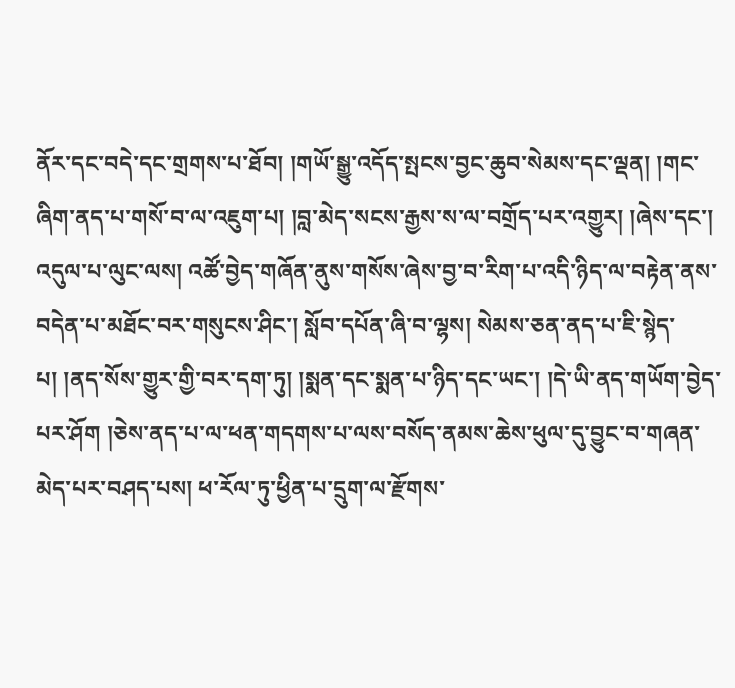ནོར་དང་བདེ་དང་གྲགས་པ་ཐོབ། །གཡོ་སྒྱུ་འདོད་སྤངས་བྱང་ཆུབ་སེམས་དང་ལྡན། །གང་ཞིག་ནད་པ་གསོ་བ་ལ་འཇུག་པ། །བླ་མེད་སངས་རྒྱས་ས་ལ་བགྲོད་པར་འགྱུར། །ཞེས་དང་། འདུལ་པ་ལུང་ལས། འཚོ་བྱེད་གཞོན་ནུས་གསོས་ཞེས་བྱ་བ་རིག་པ་འདི་ཉིད་ལ་བརྟེན་ནས་བདེན་པ་མཐོང་བར་གསུངས་ཤིང་། སློབ་དཔོན་ཞི་བ་ལྷས། སེམས་ཅན་ནད་པ་ཇི་སྙེད་པ། །ནད་སོས་གྱུར་གྱི་བར་དག་ཏུ། །སྨན་དང་སྨན་པ་ཉིད་དང་ཡང་། །དེ་ཡི་ནད་གཡོག་བྱེད་པར་ཤོག །ཅེས་ནད་པ་ལ་ཕན་གདགས་པ་ལས་བསོད་ནམས་ཆེས་ཕུལ་དུ་བྱུང་བ་གཞན་མེད་པར་བཤད་པས། ཕ་རོལ་ཏུ་ཕྱིན་པ་དྲུག་ལ་རྫོགས་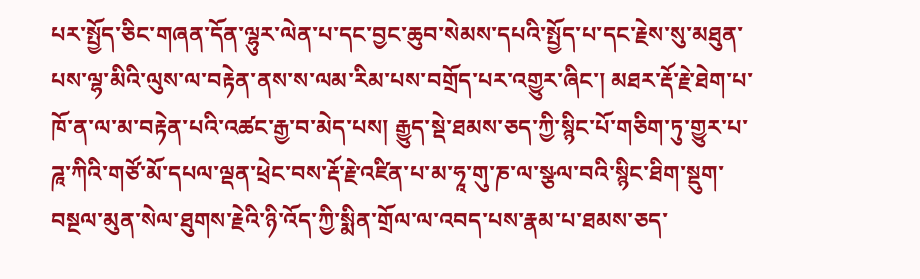པར་སྤྱོད་ཅིང་གཞན་དོན་ལྷུར་ལེན་པ་དང་བྱང་ཆུབ་སེམས་དཔའི་སྤྱོད་པ་དང་རྗེས་སུ་མཐུན་པས་ལྷ་མིའི་ལུས་ལ་བརྟེན་ནས་ས་ལམ་རིམ་པས་བགྲོད་པར་འགྱུར་ཞིང་། མཐར་རྡོ་རྗེ་ཐེག་པ་ཁོ་ན་ལ་མ་བརྟེན་པའི་འཚང་རྒྱ་བ་མེད་པས། རྒྱུད་སྡེ་ཐམས་ཅད་ཀྱི་སྙིང་པོ་གཅིག་ཏུ་གྱུར་པ་ཌཱ་ཀིའི་གཙོ་མོ་དཔལ་ལྡན་ཕྲེང་བས་རྡོ་རྗེ་འཛིན་པ་མ་ཧཱ་གུ་ཎ་ལ་སྩལ་བའི་སྙིང་ཐིག་སྡུག་བསྔལ་མུན་སེལ་ཐུགས་རྗེའི་ཉི་འོད་ཀྱི་སྨིན་གྲོལ་ལ་འབད་པས་རྣམ་པ་ཐམས་ཅད་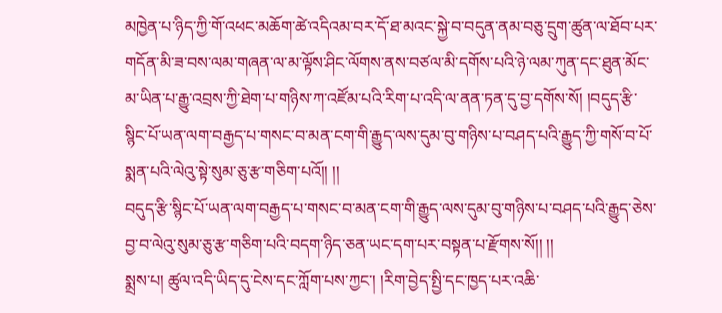མཁྱེན་པ་ཉིད་ཀྱི་གོ་འཕང་མཆོག་ཚེ་འདིའམ་བར་དོ་ཐ་མའང་སྐྱེ་བ་བདུན་ནམ་བཅུ་དྲུག་ཚུན་ལ་ཐོབ་པར་གདོན་མི་ཟ་བས་ལམ་གཞན་ལ་མ་ལྟོས་ཤིང་ལོགས་ནས་བཙལ་མི་དགོས་པའི་ཉེ་ལམ་ཀུན་དང་ཐུན་མོང་མ་ཡིན་པ་རྒྱུ་འབྲས་ཀྱི་ཐེག་པ་གཉིས་ཀ་འཛོམ་པའི་རིག་པ་འདི་ལ་ནན་ཏན་དུ་བྱ་དགོས་སོ། །བདུད་རྩི་སྙིང་པོ་ཡན་ལག་བརྒྱད་པ་གསང་བ་མན་ངག་གི་རྒྱུད་ལས་དུམ་བུ་གཉིས་པ་བཤད་པའི་རྒྱུད་ཀྱི་གསོ་བ་པོ་སྨན་པའི་ལེའུ་སྟེ་སུམ་ཅུ་རྩ་གཅིག་པའོ།། །།
བདུད་རྩི་སྙིང་པོ་ཡན་ལག་བརྒྱད་པ་གསང་བ་མན་ངག་གི་རྒྱུད་ལས་དུམ་བུ་གཉིས་པ་བཤད་པའི་རྒྱུད་ཅེས་བྱ་བ་ལེའུ་སུམ་ཅུ་རྩ་གཅིག་པའི་བདག་ཉིད་ཅན་ཡང་དག་པར་བསྟན་པ་རྫོགས་སོ།། །།
སྨྲས་པ། ཚུལ་འདི་ཡིད་དུ་ངེས་དང་ཀློག་པས་ཀྱང་། །རིག་བྱེད་སྤྱི་དང་ཁྱད་པར་འཆི་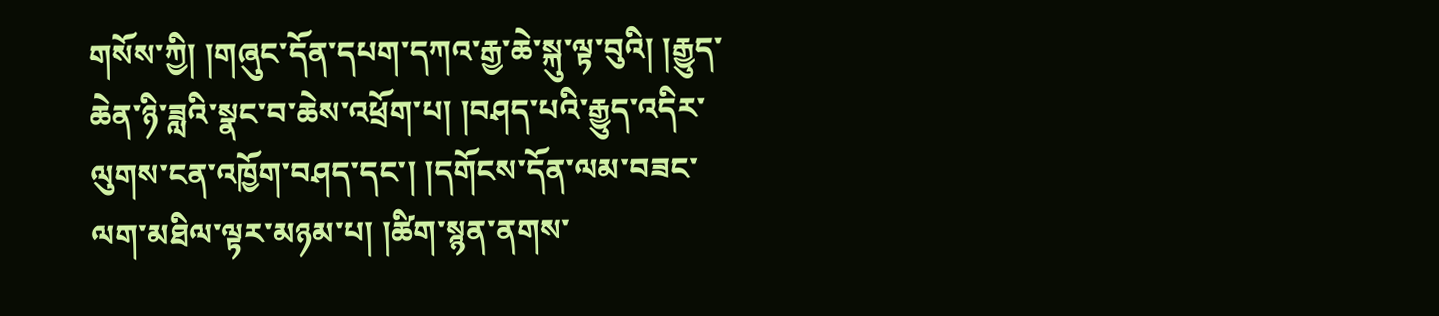གསོས་ཀྱི། །གཞུང་དོན་དཔག་དཀའ་རྒྱ་ཆེ་སྐུ་ལྟ་བུའི། །རྒྱུད་ཆེན་ཉི་ཟླའི་སྣང་བ་ཆེས་འཕྲོག་པ། །བཤད་པའི་རྒྱུད་འདིར་ལུགས་ངན་འཁྱོག་བཤད་དང་། །དགོངས་དོན་ལམ་བཟང་ལག་མཐིལ་ལྟར་མཉམ་པ། །ཚིག་སྙན་ནགས་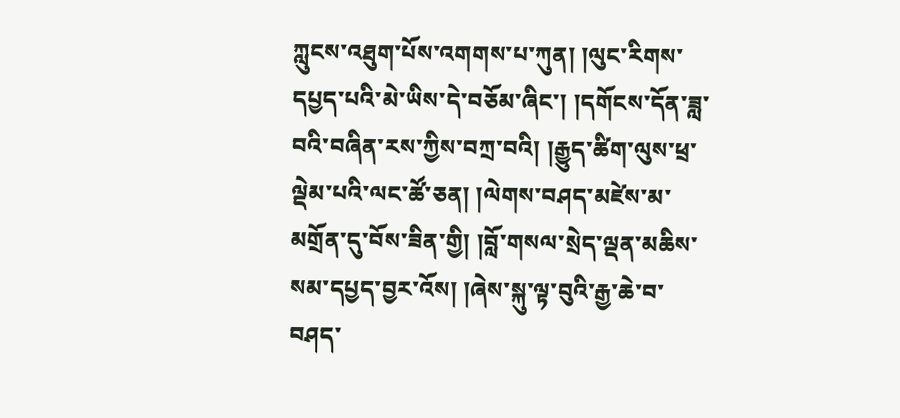ཀླུངས་འཐུག་པོས་འགགས་པ་ཀུན། །ལུང་རིགས་དཔྱད་པའི་མེ་ཡིས་དེ་བཅོམ་ཞིང་། །དགོངས་དོན་ཟླ་བའི་བཞིན་རས་ཀྱིས་བཀྲ་བའི། །རྒྱུད་ཚིག་ལུས་ཕྲ་ལྡེམ་པའི་ལང་ཚོ་ཅན། །ལེགས་བཤད་མཛེས་མ་མགྲོན་དུ་བོས་ཟིན་གྱི། །བློ་གསལ་སྲེད་ལྡན་མཆིས་སམ་དཔྱད་བྱར་འོས། །ཞེས་སྐུ་ལྟ་བུའི་རྒྱ་ཆེ་བ་བཤད་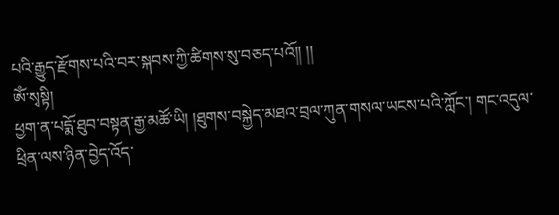པའི་རྒྱུད་རྫོགས་པའི་བར་སྐབས་ཀྱི་ཚིགས་སུ་བཅད་པའོ།། །།
ཨོཾ་སྭསྟི།
ཕྱག་ན་པདྨོ་ཐུབ་བསྟན་རྒྱ་མཚོ་ཡི། །ཐུགས་བསྐྱེད་མཐའ་བྲལ་ཀུན་གསལ་ཡངས་པའི་ཀློང་། གང་འདུལ་ཕྲིན་ལས་ཉིན་བྱེད་འོད་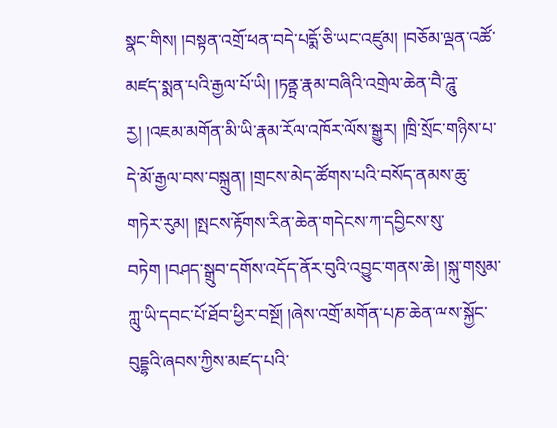སྣང་གིས། །བསྟན་འགྲོ་ཕན་བདེ་པདྨོ་ཅི་ཡང་འཛུམ། །བཅོམ་ལྡན་འཚོ་མཛད་སྨན་པའི་རྒྱལ་པོ་ཡི། །ཏནྟྲ་རྣམ་བཞིའི་འགྲེལ་ཆེན་བཻ་ཌཱུ་རྱ། །འཇམ་མགོན་མི་ཡི་རྣམ་རོལ་འཁོར་ལོས་སྒྱུར། །ཁྲི་སྲོང་གཉིས་པ་དེ་མོ་རྒྱལ་བས་བསྐྲུན། །གྲངས་མེད་ཚོགས་པའི་བསོད་ནམས་ཆུ་གཏེར་རུམ། །སྤངས་རྟོགས་རིན་ཆེན་གདེངས་ཀ་དབྱིངས་སུ་བཏེག །བཤད་སྒྲུབ་དགོས་འདོད་ནོར་བུའི་འབྱུང་གནས་ཆེ། །སྐུ་གསུམ་ཀླུ་ཡི་དབང་པོ་ཐོབ་ཕྱིར་བསྔོ། །ཞེས་འགྲོ་མགོན་པཎ་ཆེན་ྋས་སྐྱོང་བུདྡྷའི་ཞབས་ཀྱིས་མཛད་པའི་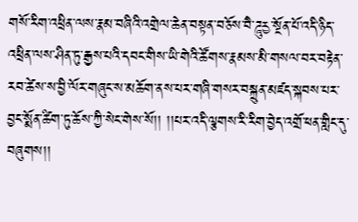གསོ་རིག་འཕྲིན་ལས་རྣམ་བཞིའི་འགྲེལ་ཆེན་བསྟན་བཅོས་བཻ་ཌཱུརྱ་སྔོན་པོ་འདི་ཉིད་འཕྲིན་ལས་ཤིན་ཏུ་རྒྱས་པའི་དབང་གིས་ཡི་གེའི་ཚོགས་རྣམས་མི་གསལ་བར་བརྟེན་རབ་ཚེས་ས་བྱི་ལོར་གཞུང་ས་མཆོག་ནས་པར་གཞི་གསར་བསྐྲུན་མཛད་སྐབས་པར་བྱང་སྨོན་ཚིག་ཏུ་ཆོས་ཀྱི་སེང་གེས་སོ།། །།པར་འདི་ལྕགས་རི་རིག་བྱེད་འགྲོ་ཕན་གླིང་དུ་བཞུགས།།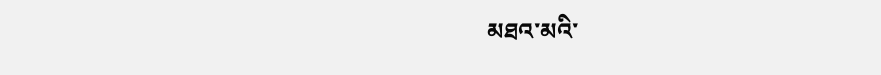མཐའ་མའི་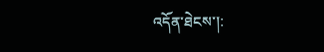འདོན་ཐེངས་།: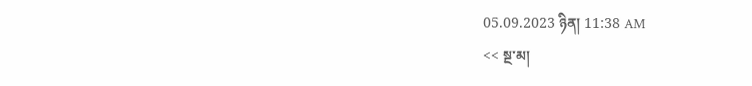05.09.2023 ཉིན། 11:38 AM
<< སྔ་མ།